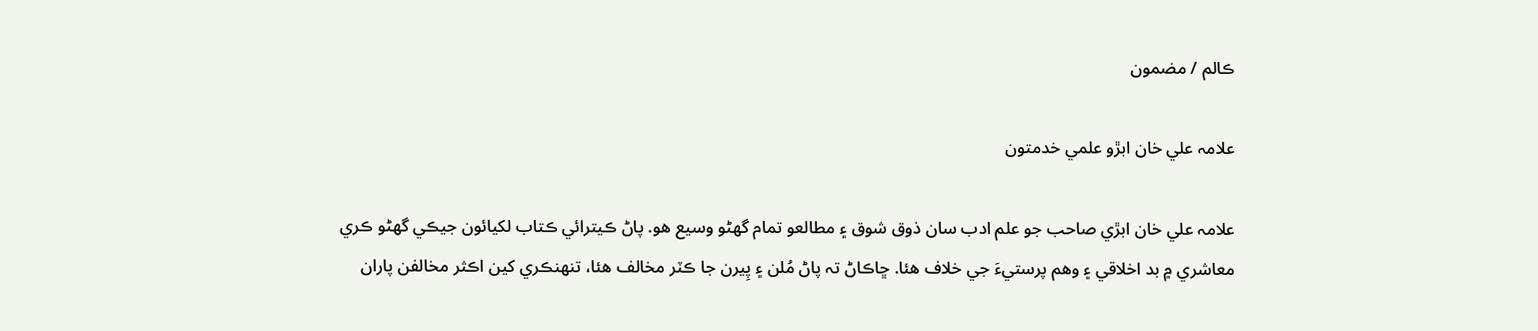ڪالم / مضمون

علامہ علي خان ابڙو علمي خدمتون

علامہ علي خان ابڙي صاحب جو علم ادب سان ذوق شوق ۽ مطالعو تمام گهڻو وسيع هو. پاڻ ڪيترائي ڪتاب لکيائون جيڪي گهڻو ڪري معاشري ۾ بد اخلاقي ۽ وهم پرستيءَ جي خلاف هئا. ڇاڪاڻ تہ پاڻ مُلن ۽ پِيرن جا ڪٽر مخالف هئا، تنھنڪري کين اڪثر مخالفن پاران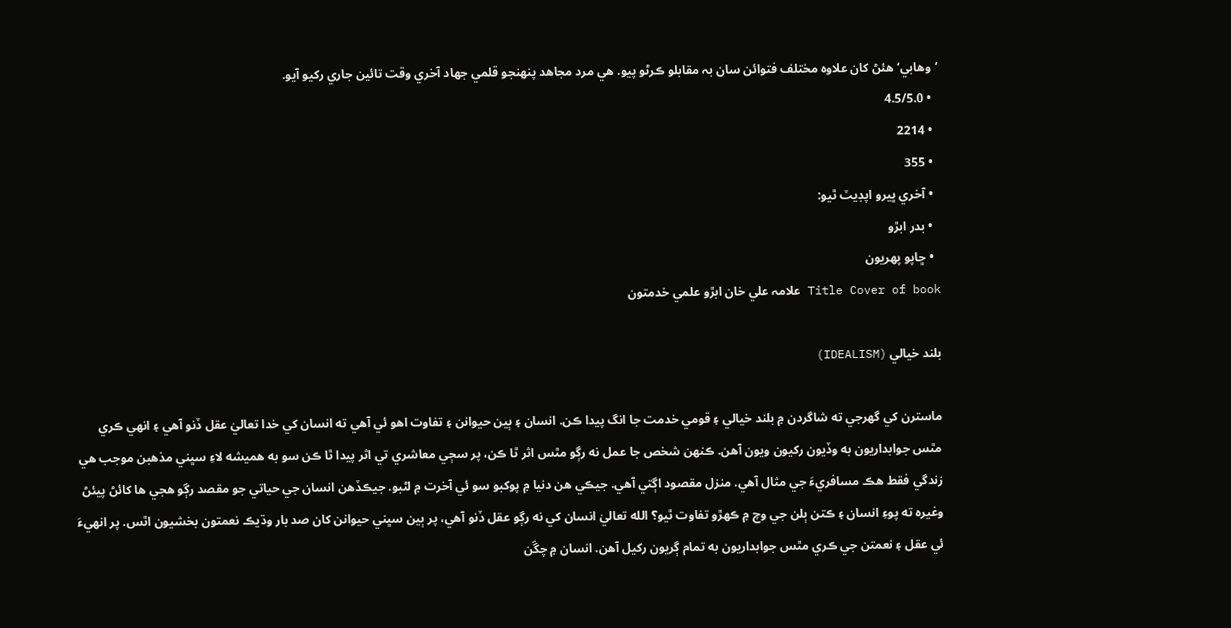’وهابي‘ هئڻ کان علاوه مختلف فتوائن سان بہ مقابلو ڪرڻو پيو. هي مرد مجاهد پنهنجو قلمي جهاد آخري وقت تائين جاري رکيو آيو.
  • 4.5/5.0
  • 2214
  • 355
  • آخري ڀيرو اپڊيٽ ٿيو:
  • بدر ابڙو
  • ڇاپو پھريون
Title Cover of book علامہ علي خان ابڙو علمي خدمتون

بلند خيالي (IDEALISM)

ماسترن کي گهرجي ته شاگردن ۾ بلند خيالي ۽ قومي خدمت جا انگ پيدا ڪن. انسان ۽ ٻين حيوانن ۽ تفاوت اهو ئي آهي ته انسان کي خدا تعاليٰ عقل ڏنو آهي ۽ انهي ڪري مٿس جوابداريون به وڏيون رکيون ويون آهن. ڪنهن شخص جا عمل نه رڳو مٿس اثر ٿا ڪن، پر سڄي معاشري تي اثر پيدا ٿا ڪن سو به هميشه لاءِ سڀني مذهبن موجب هي زندگي فقط هڪ مسافريءَ جي مثال آهي. منزل مقصود اڳتي آهي. جيڪي هن دنيا ۾ پوکبو سو ئي آخرت ۾ لڻبو. جيڪڏهن انسان جي حياتي جو مقصد رڳو هجي ها کائڻ پيئڻ وغيره ته پوءِ انسان ۽ ڪتن ٻلن جي وچ ۾ ڪهڙو تفاوت ٿيو؟ الله تعاليٰ انسان کي نه رڳو عقل ڏنو آهي، پر ٻين سڀني حيوانن کان صد بار وڌيڪ نعمتون بخشيون اٿس. پر انهيءَ ئي عقل ۽ نعمتن جي ڪري مٿس جوابداريون به تمام ڳريون رکيل آهن. انسان ۾ چڱن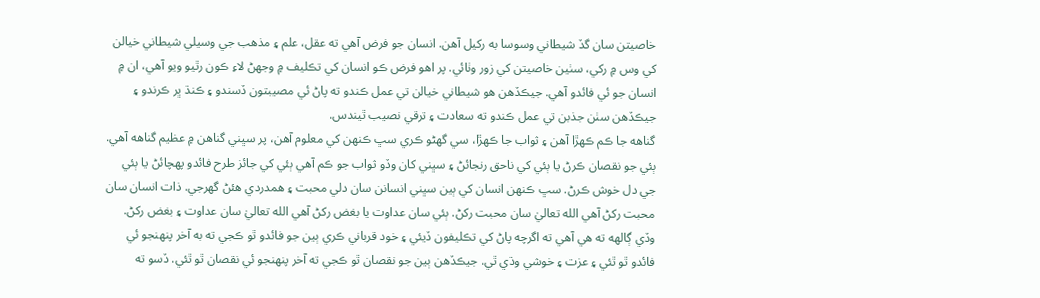خاصيتن سان گڏ شيطاني وسوسا به رکيل آهن. انسان جو فرض آهي ته عقل، علم ۽ مذهب جي وسيلي شيطاني خيالن کي وس ۾ رکي، سٺين خاصيتن کي زور وٺائي. پر اهو فرض ڪو انسان کي تڪليف ۾ وجهڻ لاءِ ڪون رٿيو ويو آهي، ان ۾ انسان جو ئي فائدو آهي. جيڪڏهن هو شيطاني خيالن تي عمل ڪندو ته پاڻ ئي مصيبتون ڏسندو ۽ ڪنڌ ڀر ڪرندو ۽ جيڪڏهن سٺن جذبن تي عمل ڪندو ته سعادت ۽ ترقي نصيب ٿيندس.
گناهه جا ڪم ڪهڙا آهن ۽ ثواب جا ڪهڙا، سي گهڻو ڪري سڀ ڪنهن کي معلوم آهن، پر سڀني گناهن ۾ عظيم گناهه آهي. ٻئي جو نقصان ڪرڻ يا ٻئي کي ناحق رنجائڻ ۽ سڀني کان وڏو ثواب جو ڪم آهي ٻئي کي جائز طرح فائدو پهچائڻ يا ٻئي جي دل خوش ڪرڻ. سڀ ڪنهن انسان کي ٻين سڀني انسانن سان دلي محبت ۽ همدردي هئڻ گهرجي. ذات انسان سان محبت رکڻ آهي الله تعاليٰ سان محبت رکڻ. ٻئي سان عداوت يا بغض رکڻ آهي الله تعاليٰ سان عداوت ۽ بغض رکڻ. وڏي ڳالهه ته هي آهي ته اگرچه پاڻ کي تڪليفون ڏيئي ۽ خود قرباني ڪري ٻين جو فائدو ٿو ڪجي ته به آخر پنهنجو ئي فائدو ٿو ٿئي ۽ عزت ۽ خوشي وڌي ٿي. جيڪڏهن ٻين جو نقصان ٿو ڪجي ته آخر پنهنجو ئي نقصان ٿو ٿئي. ڏسو ته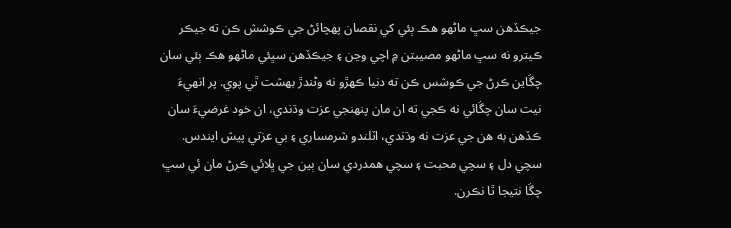جيڪڏهن سڀ ماڻهو هڪ ٻئي کي نقصان پهچائڻ جي ڪوشش ڪن ته جيڪر ڪيترو نه سڀ ماڻهو مصيبتن ۾ اچي وڃن ۽ جيڪڏهن سڀئي ماڻهو هڪ ٻئي سان چڱاين ڪرڻ جي ڪوشس ڪن ته دنيا ڪهڙو نه وڻندڙ بهشت ٿي پوي. پر انهيءَ نيت سان چڱائي نه ڪجي ته ان مان پنهنجي عزت وڌندي، ان خود غرضيءَ سان ڪڏهن به هن جي عزت نه وڌندي، اٽلندو شرمساري ۽ بي عزتي پيش ايندس. سچي دل ۽ سچي محبت ۽ سچي همدردي سان ٻين جي ڀلائي ڪرڻ مان ئي سڀ چڱا نتيجا ٿا نڪرن.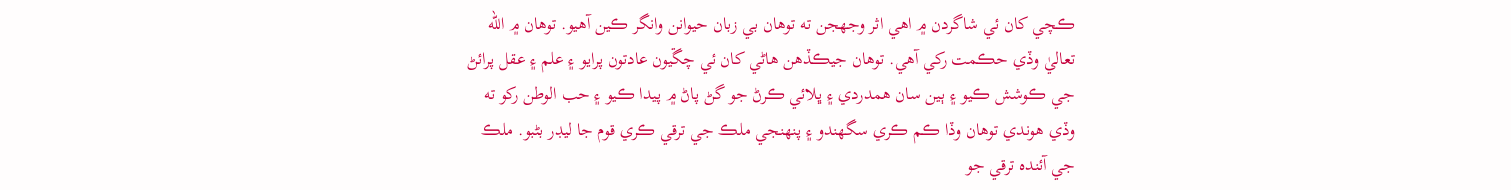ڪچي کان ئي شاگردن ۾ اهي اثر وجهجن ته توهان بي زبان حيوانن وانگر ڪين آهيو. توهان ۾ الله تعاليٰ وڏي حڪمت رکي آهي. توهان جيڪڏهن هاڻي کان ئي چڱيون عادتون پرايو ۽ علم ۽ عقل پرائڻ جي ڪوشش ڪيو ۽ ٻين سان همدردي ۽ ڀلائي ڪرڻ جو گڻ پاڻ ۾ پيدا ڪيو ۽ حب الوطن رکو ته وڏي هوندي توهان وڏا ڪم ڪري سگهندو ۽ پنهنجي ملڪ جي ترقي ڪري قوم جا ليڊر بڻبو. ملڪ جي آئنده ترقي جو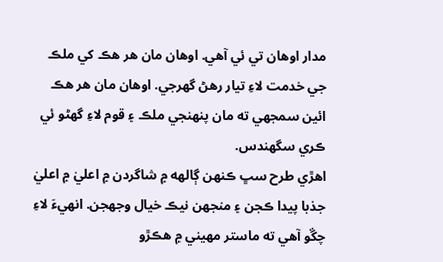مدار اوهان تي ئي آهي. اوهان مان هر هڪ کي ملڪ جي خدمت لاءِ تيار رهڻ گهرجي. اوهان مان هر هڪ ائين سمجهي ته مان پنهنجي ملڪ ۽ قوم لاءِ گهڻو ئي ڪري سگهندس.
اهڙي طرح سڀ ڪنهن ڳالهه ۾ شاگردن ۾ اعليٰ ۾ اعليٰ جذبا پيدا ڪجن ۽ منجهن نيڪ خيال وجهجن. انهيءَ لاءِ چڱو آهي ته ماستر مهيني ۾ هڪڙو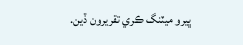ڀيرو ميٽنگ ڪري تقريرون ڏين.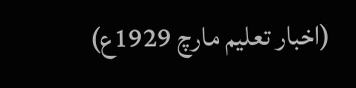(اخبار تعليم مارچ 1929ع)